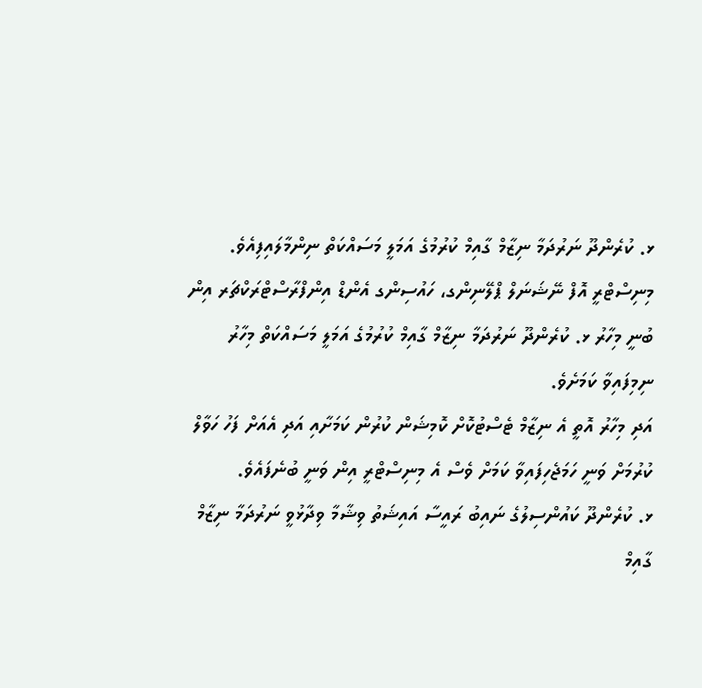ޅ. ކުރެންދޫ ނަރުދަމާ ނިޒާމް ގާއިމް ކުރުމުގެ އަމަލީ މަސައްކަތް ނިންމާލައިފިއެވެ.
މިނިސްޓްރީ އޮފް ނޭޝަނަލް ޕްލޭނިންގ، ހައުސިންގ އެންޑް އިންފްރާސްޓްރަކްޗަރ އިން ބުނީ މިހާރު ޅ. ކުރެންދޫ ނަރުދަމާ ނިޒާމް ގާއިމް ކުރުމުގެ އަމަލީ މަސައްކަތް މިހާރު ނިމިފައިވާ ކަމަށެވެ.
އަދި މިހާރު އޮތީ އެ ނިޒާމް ޓެސްޓުކޮށް ކޮމިޝަން ކުރުން ކަމަށާއި އަދި އެއަށް ފަހު ހަވާލް ކުރުމަށް ވަނީ ހަމަޖެހިފައިވާ ކަމަށް ވެސް އެ މިނިސްޓްރީ އިން ވަނީ ބުނެފައެވެ.
ޅ. ކުރެންދޫ ކައުންސިލުގެ ނައިބު ރައީސާ އައިޝަތު ވިޝާމާ ވިދާޅުވީ ނަރުދަމާ ނިޒާމް ގާއިމް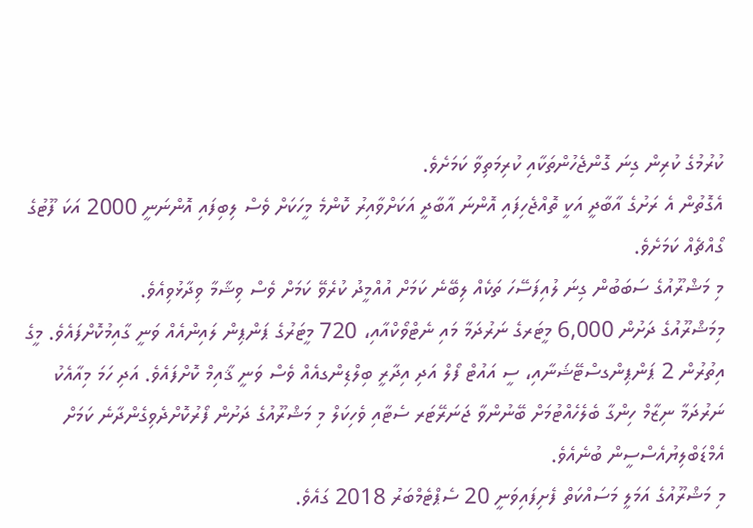ކުރުމުގެ ކުރިން ގިނަ ގޮންޖެހުންތަކާއި ކުރިމަތިވާ ކަމަށެވެ.
އެގޮތުން އެ ރަށުގެ އާބާދީ އަކީ ތޮއްޖެހިފައި އޮންނަ އާބާދީ އަކަށްވާއިރު ކޮންމެ މީހަކަށް ވެސް ލިބިފައި އޮންނަނީ 2000 އަކަ ފޫޓުގެ ގޯއްޗެއް ކަމަށެވެ.
މި މަޝްރޫއުގެ ސަބަބުން ގިނަ ލުއިފަސޭހަ ތަކެއް ލިބޭނެ ކަމަށް އުއްމީދު ކުރެވޭ ކަމަށް ވެސް ވިޝާމާ ވިދާޅުވިއެވެ.
މިމަޝްރޫއުގެ ދަށުން 6,000 މީޓަރގެ ނަރުދަމާ މައި ނެޓްވޯކްއާއި، 720 މީޓަރުގެ ޕަންޕިން ލައިންއެއް ވަނީ ގާއިމުކޮށްފައެވެ. މީގެ އިތުރުން 2 ޕަންޕިންގސްޓޭޝަނާއި، ސީ އައުޓް ފޯލް އަދި އިދާރީ ބިލްޑިންގއެއް ވެސް ވަނީ ޤާއިމް ކޮށްފައެވެ. އަދި ހަމަ މިއާއެކު ނަރުދަމާ ނިޒާމް ހިންގާ ބެލެހެއްޓުމަށް ބޭނުންވާ ޖަނަރޭޓަރ ސެޓާއި ވެހިކަލް މި މަޝްރޫއުގެ ދަށުން ފޯރުކޮށްދެވިގެންދާނެ ކަމަށް އެމްޑަބްލިޔުއެސްސީން ބުނެއެވެ.
މި މަޝްރޫއުގެ އަމަލީ މަސައްކަތް ފެށިފައިވަނީ 20 ސެޕްޓެމްބަރު 2018 ގައެވެ.